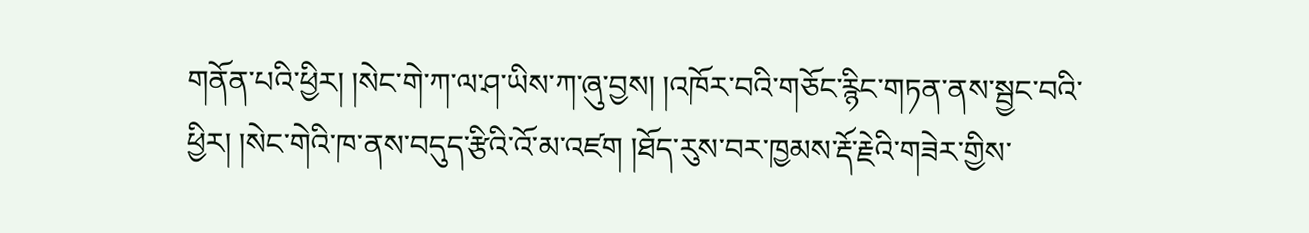གནོན་པའི་ཕྱིར། །སེང་གེ་ཀ་ལ་ཤ་ཡིས་ཀ་ཞུ་བྱས། །འཁོར་བའི་གཅོང་རྙིང་གཏན་ནས་སྦྱང་བའི་ཕྱིར། །སེང་གེའི་ཁ་ནས་བདུད་རྩིའི་འོ་མ་འཛག །ཐོད་རུས་བར་ཁྱམས་རྡོ་རྗེའི་གཟེར་གྱིས་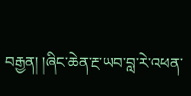བརྒྱན། །ཞིང་ཆེན་རྔ་ཡབ་བླ་རེ་འཕན་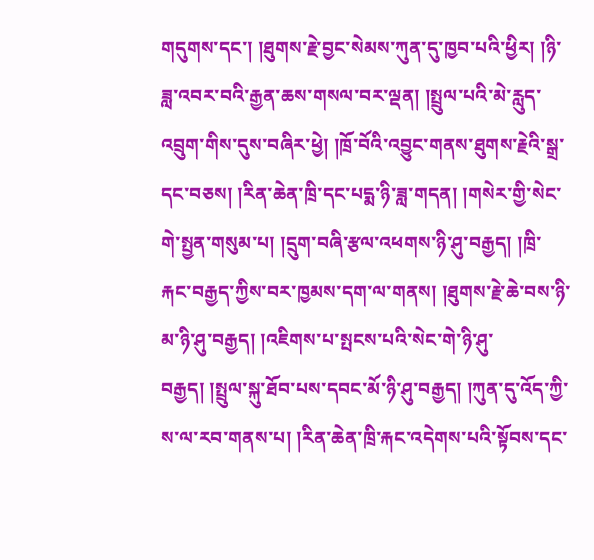གདུགས་དང་། །ཐུགས་རྗེ་བྱང་སེམས་ཀུན་དུ་ཁྱབ་པའི་ཕྱིར། །ཉི་ཟླ་འབར་བའི་རྒྱན་ཆས་གསལ་བར་ལྡན། །སྤྲུལ་པའི་མེ་རླུད་འབྲུག་གིས་དུས་བཞིར་ཕྱེ། །ཁྲོ་བོའི་འབྱུང་གནས་ཐུགས་རྗེའི་སྒྲ་དང་བཅས། །རིན་ཆེན་ཁྲི་དང་པདྨ་ཉི་ཟླ་གདན། །གསེར་གྱི་སེང་གེ་སྤྱན་གསུམ་པ། །དྲུག་བཞི་རྩལ་འཕགས་ཉི་ཤུ་བརྒྱད། །ཁྲི་རྐང་བརྒྱད་ཀྱིས་བར་ཁྱམས་དག་ལ་གནས། །ཐུགས་རྗེ་ཆེ་བས་ཉི་མ་ཉི་ཤུ་བརྒྱད། །འཇིགས་པ་སྤངས་པའི་སེང་གེ་ཉི་ཤུ་བརྒྱད། །སྤྲུལ་སྐུ་ཐོབ་པས་དབང་མོ་ཉི་ཤུ་བརྒྱད། །ཀུན་དུ་འོད་ཀྱི་ས་ལ་རབ་གནས་པ། །རིན་ཆེན་ཁྲི་རྐང་འདེགས་པའི་སྟོབས་དང་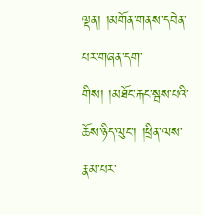ལྡན། །མགོན་གནས་དབེན་པར་གཞན་དག་གིས། །མཐོང་རྐང་སྦས་པའི་ཆོས་ཉིད་ལུང་། །ཕྲིན་ལས་རྣམ་པར་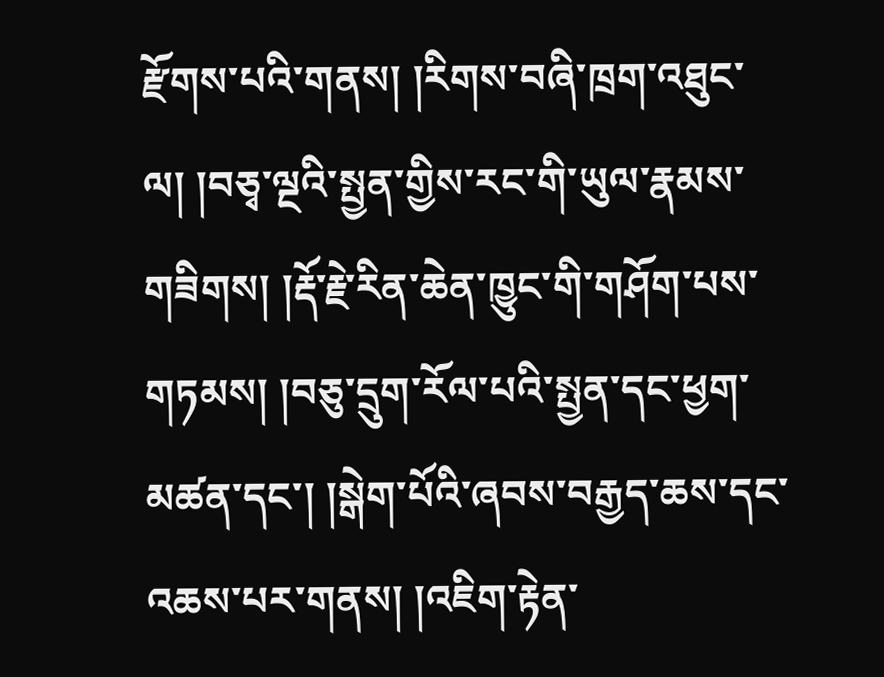རྫོགས་པའི་གནས། །རིགས་བཞི་ཁྲག་འཐུང་ལ། །བཅྭ་ལྔའི་སྤྱན་གྱིས་རང་གི་ཡུལ་རྣམས་གཟིགས། །རྡོ་རྗེ་རིན་ཆེན་ཁྱུང་གི་གཤོག་པས་གཏམས། །བཅུ་དྲུག་རོལ་པའི་སྤྱན་དང་ཕྱག་མཚན་དང་། །སྒེག་པོའི་ཞབས་བརྒྱད་ཆས་དང་འཆས་པར་གནས། །འཇིག་རྟེན་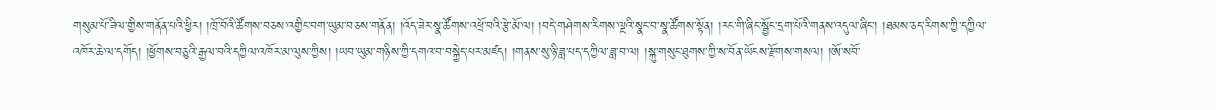གསུམ་པོ་ཟིལ་གྱིས་གནོན་པའི་ཕྱིར། །ཁྲོ་བོའི་ཚོགས་བཅས་འགྱིང་བག་ཡུམ་བཅས་གནོན། །འོད་ཟེར་སྣ་ཚོགས་འཕྲོ་བའི་རྩེ་མོ་ལ། །བདེ་གཤེགས་རིགས་ལྔའི་སྣང་བ་སྣ་ཚོགས་སྟོན། །རང་གི་ཞིང་སྦྱོང་དྲག་པོའི་གནས་འདུལ་ཞིང་། །ཐམས་ཅད་རིགས་ཀྱི་དཀྱིལ་འཁོར་ཆེ་ལ་དགོད། །ཕྱོགས་བཅུའི་རྒྱལ་བའི་དཀྱིལ་འཁོར་མ་ལུས་ཀྱིས། །ཡབ་ཡུམ་གཉིས་ཀྱི་དགའ་བ་བསྐྱེད་པར་མཛད། །གནས་སུ་ཉི་ཟླ་པད་དཀྱིལ་ཟླ་བ་ལ། །སྐུ་གསུང་ཐུགས་ཀྱི་ས་བོན་ཡོངས་རྫོགས་གསལ། །ཨོ་སབོ་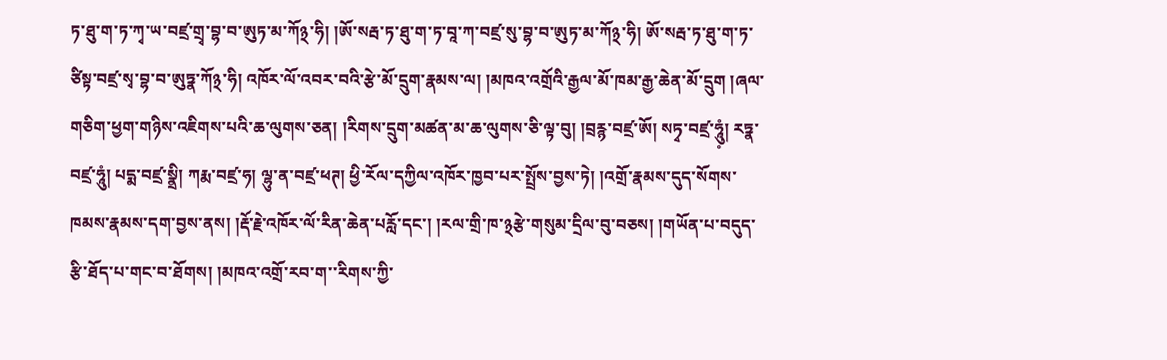ཏ་ཐུ་ག་ཏ་ཀྭ་ཡ་བཛྲ་གྲྭ་བྷ་བ་ཨུཏ་མ་ཀོ྅་ཧི། །ཨོ་སརྦ་ཏ་ཐུ་ག་ཏ་བཱ་ཀ་བཛྲ་སུ་བྷ་བ་ཨུཏ་མ་ཀོ྅་ཧི། ཨོ་སརྦ་ཏ་ཐུ་ག་ཏ་ཙིསྟ་བཛྲ་སྭ་བྷ་བ་ཨུཏྣ་ཀོ྅་ཧི། འཁོར་ལོ་འབར་བའི་རྩེ་མོ་དྲུག་རྣམས་ལ། །མཁའ་འགྲོའི་རྒྱལ་མོ་ཁམ་རྒྱ་ཆེན་མོ་དྲུག །ཞལ་གཅིག་ཕྱག་གཉིས་འཇིགས་པའི་ཆ་ལུགས་ཅན། །རིགས་དྲུག་མཚན་མ་ཆ་ལུགས་ཅི་ལྟ་བུ། །བྲརྙ་བཛྲ་ཨོ། སཏྭ་བཛྲ་ཧཱུཾ༷། རཏྣ་བཛྲ་ཧཱུཾ། པདྨ་བཛྲ་སྣྲི། ཀརྨ་བཛྲ་ཧ། ལྷུ་ན་བཛྲ་ཕཊ། ཕྱི་རོལ་དཀྱིལ་འཁོར་ཁྱབ་པར་སྤྲོས་བྱས་ཏེ། །འགྲོ་རྣམས་དུད་སོགས་ཁམས་རྣམས་དག་བྱས་ནས། །རྡོ་རྗེ་འཁོར་ལོ་རིན་ཆེན་པརློ་དང་། །རལ་གྲི་ཁ་྅རྩེ་གསུམ་དྲིལ་བུ་བཅས། །གཡོན་པ་བདུད་རྩི་ཐོད་པ་གང་བ་ཐོགས། །མཁའ་འགྲོ་རབ་ག་་རིགས་ཀྱི་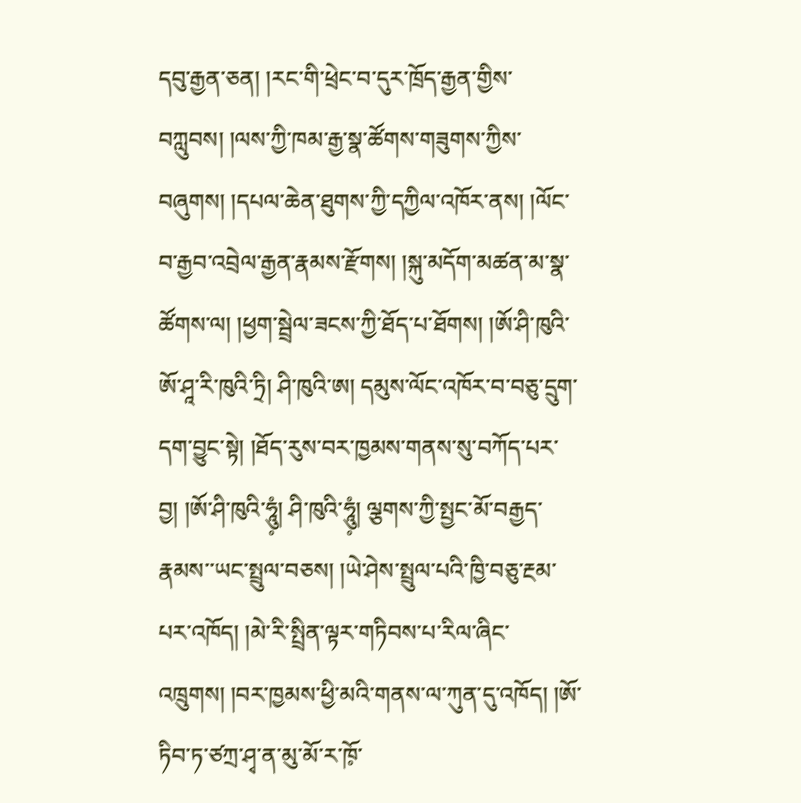དབུ་རྒྱན་ཅན། །རང་གི་ཕྲེང་བ་དུར་ཁྲོད་རྒྱན་གྱིས་བཀླུབས། །ལས་ཀྱི་ཁམ་རྒྱ་སྣ་ཚོགས་གཟུགས་ཀྱིས་བཞུགས། །དཔལ་ཆེན་ཐུགས་ཀྱི་དཀྱིལ་འཁོར་ནས། །ལོང་བ་རྒྱབ་འབྲེལ་རྒྱན་རྣམས་རྫོགས། །སྐུ་མདོག་མཚན་མ་སྣ་ཚོགས་ལ། །ཕྱག་སྦྲེལ་ཟངས་ཀྱི་ཐོད་པ་ཐོགས། །ཨོ་ཤི་ཁུའི་ཨོ་ཤཱ་རི་ཁུའི་ཏྲི། ཤི་ཁུའི་ཨ། དམུས་ལོང་འཁོར་བ་བཅུ་དྲུག་དག་བྱུང་སྟེ། །ཐོད་རུས་བར་ཁྱམས་གནས་སུ་བཀོད་པར་བྱ། །ཨོ་ཤི་ཁུའི་ཧཱུཾ༷། ཤི་ཁུའི་ཧཱུཾ༷། ལྕགས་ཀྱི་སྤྱང་མོ་བརྒྱད་རྣམས་་ཡང་སྤྲུལ་བཅས། །ཡེ་ཤེས་སྤྲུལ་པའི་ཁྱི་བཅུ་རྔམ་པར་འཁོད། །མེ་རི་སྤྲིན་ལྟར་གཏིབས་པ་རིལ་ཞིང་འཁྲུགས། །བར་ཁྱམས་ཕྱི་མའི་གནས་ལ་ཀུན་དུ་འཁོད། །ཨོ་ཏིབ་ཏ་ཙཀྲ་ཤྭ་ན་མུ་མོ་ར་ཁོ༷་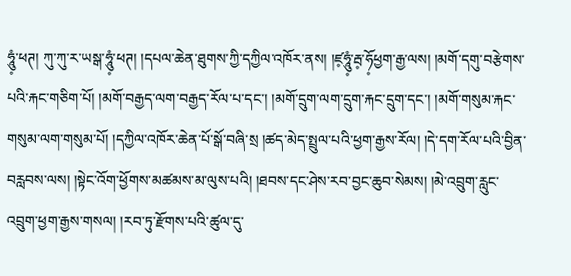ཧཱུཾ༷་ཕཊ། ཀུ་ཀུ་ར་ཡསྒ་ཧཱུཾ༷་ཕཊ། །དཔལ་ཆེན་ཐུགས་ཀྱི་དཀྱིལ་འཁོར་ནས། །ཛ༷ཧཱུཾ༷་རྦ༷་ཧོ༷ཕྱག་རྒྱ་ལས། །མགོ་དགུ་བརྩེགས་པའི་རྐང་གཅིག་པོ། །མགོ་བརྒྱད་ལག་བརྒྱད་རོལ་པ་དང་། །མགོ་དྲུག་ལག་དྲུག་རྐང་དྲུག་དང་། །མགོ་གསུམ་རྐང་གསུམ་ལག་གསུམ་པོ། །དཀྱིལ་འཁོར་ཆེན་པོ་སྒོ་བཞི་སྲ །ཚད་མེད་སྤྲུལ་པའི་ཕྱག་རྒྱས་རོལ། །དེ་དག་རོལ་པའི་བྱིན་བརླབས་ལས། །སྟེང་འོག་ཕྱོགས་མཚམས་མ་ལུས་པའི། །ཐབས་དང་ཤེས་རབ་བྱང་ཆུབ་སེམས། །མེ་འབྲུག་རླུང་འབྲུག་ཕྱག་རྒྱས་གསལ། །རབ་ཏུ་རྫོགས་པའི་ཚུལ་དུ་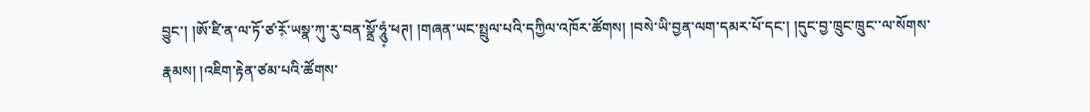བྱུང་། །ཨོ་ཛི་ན་ལ་ཏོ་ཙ་རོ༷་ཡསྣ་ཀུ་རུ་བན་སྣྲོ་ཧཱུཾ༷་ཕཊ། །གཞན་ཡང་སྤྲུལ་པའི་དཀྱིལ་འཁོར་ཚོགས། །བསེ་ཡི་བྱན་ལག་དམར་པོ་དང་། །དུང་བྱ་ཁྲུང་ཁྲུང་་ལ་སོགས་རྣམས། །འཇིག་རྟེན་ཙམ་པའི་ཚོགས་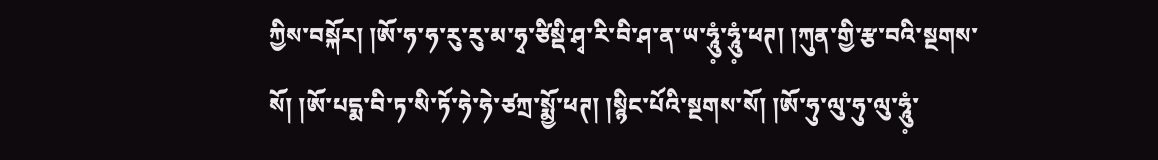ཀྱིས་བསྐོར། །ཨོ་ཧ་ཧ་རུ་རུ་མ་ཧྭ་ཙིསྡི་ཤྭ་རི་བི་ཤ་ན་ཡ་ཧཱུཾ༷་ཧཱུཾ༷་ཕཊ། །ཀུན་གྱི་རྩ་བའི་སྔགས་སོ། །ཨོ་པདྨ་བི་ཏ་སི་ཏོ་ཧེ་ཧེ་ཙཀྲ་སྨྱོ་ཕཊ། །སྙིང་པོའི་སྔགས་སོ། །ཨོ་ཧུ་ལུ་ཧུ་ལུ་ཧཱུཾ༷་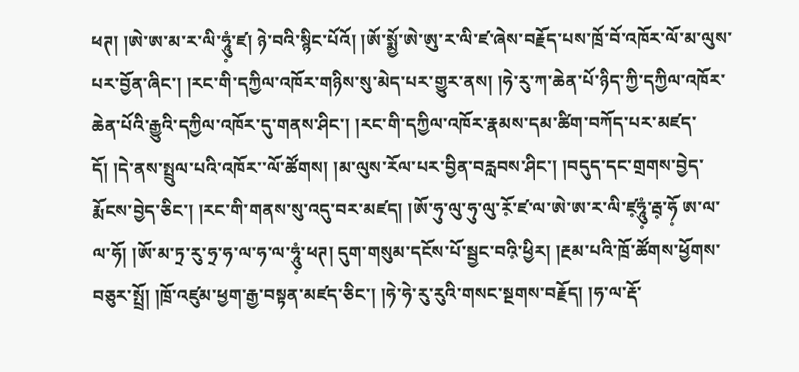ཕཊ། །ཨེ་ཨ་མ་ར་ལི་ཧཱུཾ༷་ཛ། ཉེ་བའི་སྙིང་པོའོ། །ཨོ་སྨྱོ་ཨེ་ཨུ་ར་ལི་ཛ་ཞེས་བརྗོད་པས་ཁྲོ་བོ་འཁོར་ལོ་མ་ལུས་པར་བྱོན་ཞིང་། །རང་གི་དཀྱིལ་འཁོར་གཉིས་སུ་མེད་པར་གྱུར་ནས། །ཧེ་རུ་ཀ་ཆེན་པོ་ཉིད་ཀྱི་དཀྱིལ་འཁོར་ཆེན་པོའི་རྒྱུའི་དཀྱིལ་འཁོར་དུ་གནས་ཤིང་། །རང་གི་དཀྱིལ་འཁོར་རྣམས་དམ་ཚིག་བཀོད་པར་མཛད་དོ། །དེ་ནས་སྤྲུལ་པའི་འཁོར་་ལོ་ཚོགས། །མ་ལུས་རོལ་པར་བྱིན་བརླབས་ཤིང་། །བདུད་དང་གྲགས་བྱེད་རྨོངས་བྱེད་ཅིང་། །རང་གི་གནས་སུ་འདུ་བར་མཛད། །ཨོ་ཧུ་ལུ་ཧུ་ལུ་རོ༷་ཛ་ལ་ཨེ་ཨ་ར་ལི་ཛ༷ཧཱུཾ༷་རྦ༷་ཧོ༷ ཨ་ལ་ལ་ཧོ། །ཨོ་མ་ཏྲ་རུ་ཧྲ་ཧ་ལ་ཧ་ལ་ཧཱུཾ༷་ཕཊ། དུག་གསུམ་དངོས་པོ་སྦྱང་བའི༷་ཕྱིར། །རྔམ་པའི་ཁྲོ་ཚོགས་ཕྱོགས་བཅུར་སྤྲོ། །ཁྲོ་འཛུམ་ཕྱག་རྒྱ་བསྟན་མཛད་ཅིང་། །ཧེ་ཧེ་རུ་རུའི་གསང་སྔགས་བརྗོད། །ཧ་ལ་རྡོ་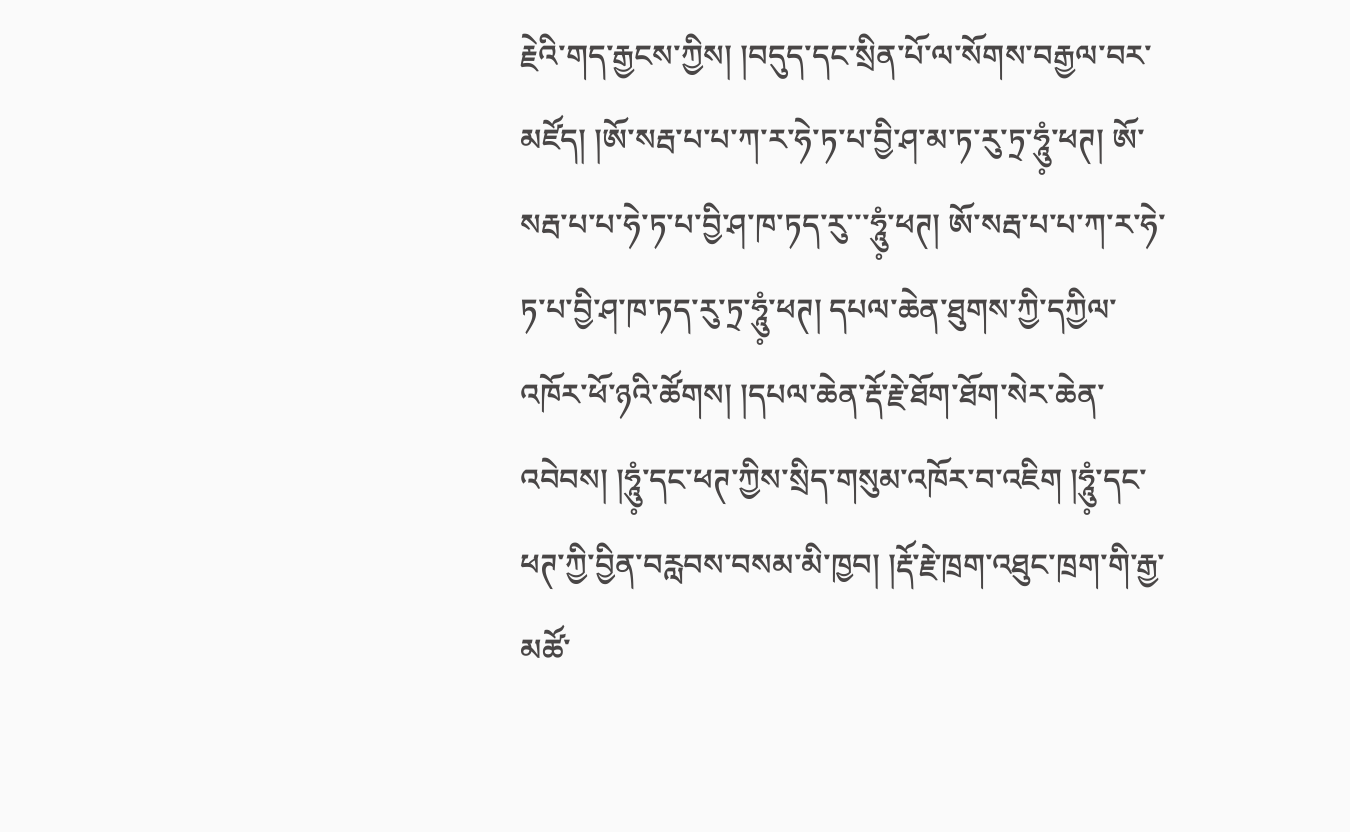རྗེའི་གད་རྒྱངས་ཀྱིས། །བདུད་དང་སྲིན་པོ་ལ་སོགས་བརྒྱལ་བར་མཛོད། །ཨོ་སརྦ་པ་པ་ཀ་ར་ཧེ་ཏ་པ་བྱི་ཤ་མ་ཏ་རུ་ཏྲ་ཧཱུཾ༷་ཕཊ། ཨོ་སརྦ་པ་པ་ཧེ་ཏ་པ་བྱི་ཤ་ཁ་ཏད་རུ་་་ཧཱུཾ༷་ཕཊ། ཨོ་སརྦ་པ་པ་ཀ་ར་ཧེ་ཏ་པ་བྱི་ཤ་ཁ་ཏད་རུ་ཏྲ་ཧཱུཾ༷་ཕཊ། དཔལ་ཆེན་ཐུགས་ཀྱི་དཀྱིལ་འཁོར་ཕོ་ཉའི་ཚོགས། །དཔལ་ཆེན་རྡོ་རྗེ་ཐོག་ཐོག་སེར་ཆེན་འབེབས། །ཧཱུཾ༷་དང་ཕཊ་ཀྱིས་སྲིད་གསུམ་འཁོར་བ་འཇིག །ཧཱུཾ༷་དང་ཕཊ་ཀྱི་བྱིན་བརླབས་བསམ་མི་ཁྱབ། །རྡོ་རྗེ་ཁྲག་འཐུང་ཁྲག་གི་རྒྱ་མཚོ་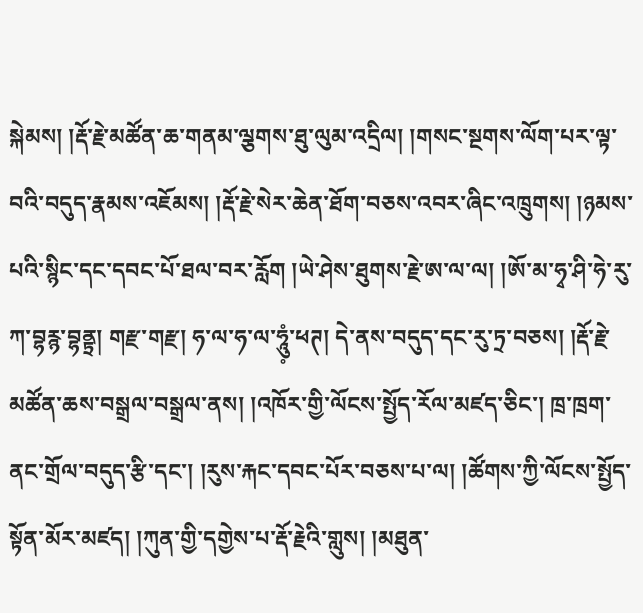སྐེམས། །རྡོ་རྗེ་མཚོན་ཆ་གནམ་ལྕགས་ཐུ་ལུམ་འདྲིལ། །གསང་སྔགས་ལོག་པར་ལྟ་བའི་བདུད་རྣམས་འཇོམས། །རྡོ་རྗེ་སེར་ཆེན་ཐོག་བཅས་འབར་ཞིང་འཁྲུགས། །ཉམས་པའི་སྙིང་དང་དབང་པོ་ཐལ་བར་རློག །ཡེ་ཤེས་ཐུགས་རྗེ་ཨ་ལ་ལ། །ཨོ་མ་ཧྭ་ཤི་ཧེ་རུ་ཀ་བྷརྙ་བྷནྟྲ། གརྫ་གརྫ། ཧ་ལ་ཧ་ལ་ཧཱུཾ༷་ཕཊ། དེ་ནས་བདུད་དང་རུ་ཏྲ་བཅས། །རྡོ་རྗེ་མཚོན་ཆས་བསྒྲལ་བསྒྲལ་ནས། །འཁོར་གྱི་ལོངས་སྤྱོད་རོལ་མཛད་ཅིང་། ཁྲ་ཁྲག་ནང་གྲོལ་བདུད་རྩི་དང་། །རུས་རྐང་དབང་པོར་བཅས་པ་ལ། །ཚོགས་ཀྱི་ལོངས་སྤྱོད་སྟོན་མོར་མཛད། །ཀུན་གྱི་དགྱེས་པ་རྡོ་རྗེའི་གླུས། །མཐུན་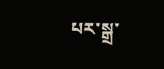པར་སྒྲ་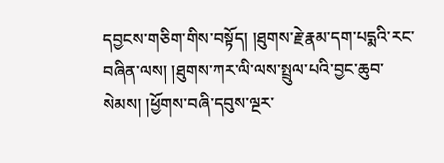དབྱངས་གཅིག་གིས་བསྟོད། །ཐུགས་རྗེ་རྣམ་དག་པདྨའི་རང་བཞིན་ལས། །ཐུགས་ཀར་ལི་ལས་སྤྲུལ་པའི་བྱང་ཆུབ་སེམས། །ཕྱོགས་བཞི་དབུས་ལྔར་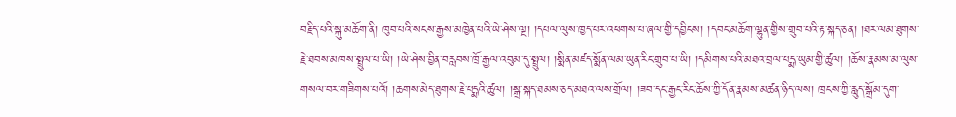བརྗིད་པའི་སྐུ་མཆོག་ནི། ཁུབ་པའི་སངས་རྒྱས་མཁྱེན་པའི་ཡེ་ཤེས་ལྔ། །དཔལ་ལུས་ཁྱད་པར་འཕགས་པ་ཞལ་གྱི་དབྱིངས། །དབང་མཆོག་ལྷུན་གྱིས་གྲུབ་པའི་རྟ་སྐད་ཅན། །ཐར་ལམ་ཐུགས་རྗེ་ཐབས་མཁས་སྤྲུལ་པ་ཡི། །ཡེ་ཤེས་བྱིན་བརླབས་ཁྲོ་རྒྱལ་འབུམ་དུ་སྤྲུལ། །སྨིན་མཛད་སྨོན་ལམ་ཡུན་རིང་གྲུབ་པ་ཡི། །དམིགས་པའི་མཐའ་བྲལ་པདྨ་ཡུམ་གྱི་ཚུལ། །ཆོས་རྣམས་མ་ལུས་གསལ་བར་གཟིགས་པའོ། །ཆགས་མེད་ཐུགས་རྗེ་པདྨའི་ཚུལ། །སྒྲ་སྐད་ཐམས་ཅད་མཐའ་ལས་གྲོལ། །ཟབ་དང་རྒྱང་རིང་ཆོས་ཀྱི་དོན་རྣམས་མཚན་ཉིད་ལས། ཁྲངས་ཀྱི་རླུད་སྒྲོམ་དུག་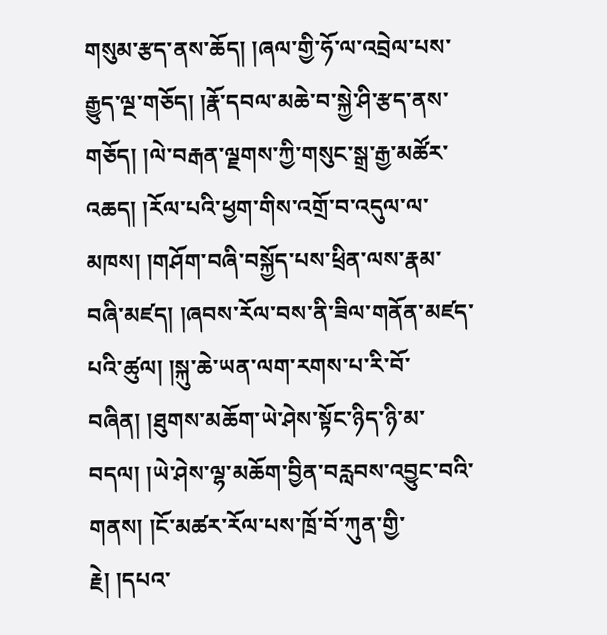གསུམ་རྩད་ནས་ཆོད། །ཞལ་གྱི་ཧོ་ལ་འབྲེལ་པས་རྒྱུད་ལྔ་གཅོད། །རྣོ་དབལ་མཆེ་བ་སྐྱེ་ཤི་རྩད་ནས་གཅོད། །ལེ་བརྒན་ལྗགས་ཀྱི་གསུང་སྒྲ་རྒྱ་མཚོར་འཆད། །རོལ་པའི་ཕྱག་གིས་འགྲོ་བ་འདུལ་ལ་མཁས། །གཤོག་བཞི་བསྐྱོད་པས་ཕྲིན་ལས་རྣམ་བཞི་མཛད། །ཞབས་རོལ་བས་ནི་ཟིལ་གནོན་མཛད་པའི་ཚུལ། །སྐུ་ཆེ་ཡན་ལག་རགས་པ་རི་བོ་བཞིན། །ཐུགས་མཆོག་ཡེ་ཤེས་སྟོང་ཉིད་ཉི་མ་བདལ། །ཡེ་ཤེས་ལྷ་མཆོག་བྱིན་བརླབས་འབྱུང་བའི་གནས། །ངོ་མཚར་རོལ་པས་ཁྲོ་བོ་ཀུན་གྱི་རྗེ། །དཔའ་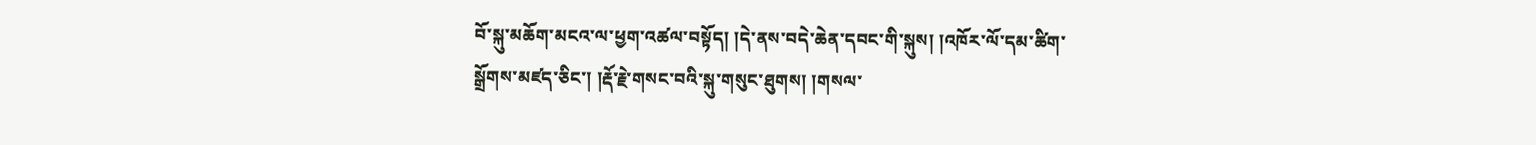བོ་སྐུ་མཆོག་མངའ་ལ་ཕྱག་འཚལ་བསྟོད། །དེ་ནས་བདེ་ཆེན་དབང་གི་སྐུས། །འཁོར་ལོ་དམ་ཚིག་སྒྲོགས་མཛད་ཅིང་། །རྡོ་རྗེ་གསང་བའི་སྐུ་གསུང་ཐུགས། །གསལ་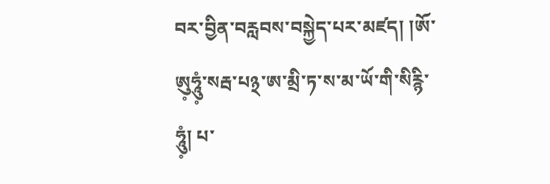བར་བྱིན་བརླབས་བསྐྱེད་པར་མཛད། །ཨོ་ཨུ༷ཧཱུཾ༷་སརྦ་པ྅་ཨ་མྲི་ཏ་ས་མ་ཡོ་གི་སིརྙི་ཧཱུཾ༷། པ་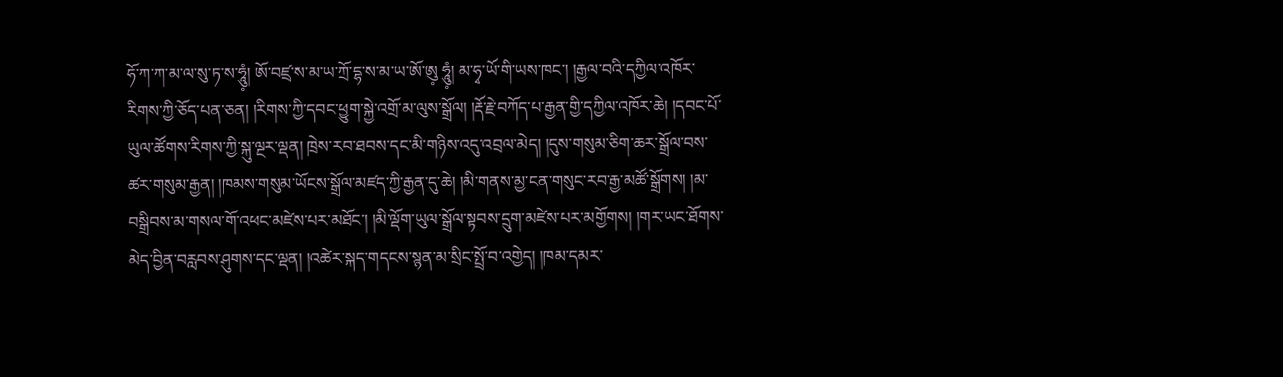ཧོ་ཀ་ཀ་མ་ལ་སུ་ཏ་ས་ཧཱུཾ༷། ཨོ་བཛྲ་ས་མ་ཡ་ཀྲོ་དྷ་ས་མ་ཡ་ཨོ་ཨུ༷ ཧཱུཾ༷། མ་ཧྭ་ཡོ་གི་ཡས་ཁང་། །རྒྱལ་བའི་དཀྱིལ་འཁོར་རིགས་ཀྱི་ཅོད་པན་ཅན། །རིགས་ཀྱི་དབང་ཕྱུག་སྐྱེ་འགྲོ་མ་ལུས་སྒྲོལ། །རྡོ་རྗེ་བཀོད་པ་རྒྱན་གྱི་དཀྱིལ་འཁོར་ཆེ། །དབང་པོ་ཡུལ་ཚོགས་རིགས་ཀྱི་སྐུ་ལྔར་ལྡན། ཁྲེས་རབ་ཐབས་དང་མི་གཉིས་འདུ་འབྲལ་མེད། །དུས་གསུམ་ཅིག་ཆར་སྒྲོལ་བས་ཚར་གསུམ་རྒྱན། །ཁམས་གསུམ་ཡོངས་སྒྲོལ་མཛད་ཀྱི་རྒྱན་དུ་ཆེ། །མི་གནས་མྱ་ངན་གསུང་རབ་རྒྱ་མཚོ་སྒྲོགས། །མ་བསྒྲིབས་མ་གསལ་གོ་འཕང་མཛེས་པར་མཐོང་། །མི་ལྡོག་ཡུལ་སྒྲོལ་སྟབས་དྲུག་མཛེས་པར་མགྱོགས། །གར་ཡང་ཐོགས་མེད་བྱིན་བརླབས་ཤུགས་དང་ལྡན། །འཚེར་སྐད་གདངས་སྙན་མ་སྲིང་སྤྲོ་བ་འགྱེད། །ཁམ་དམར་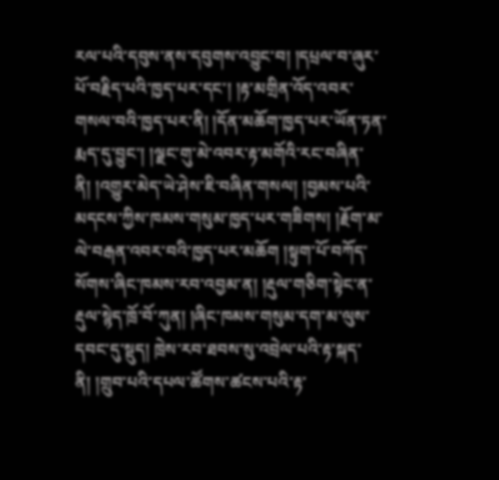རལ་པའི་དབུས་ནས་དབུགས་འབྱུང་བ། །དཔྲལ་བ་ཞུར་པོ་བརྗིད་པའི་ཁྱད་པར་དང་། །རྟ་མགྲིན་འོད་འབར་གསལ་བའི་ཁྱད་པར་ནི། །དོན་མཆོག་ཁྱད་པར་ཡོན་ཏན་རྨད་དུ་བྱུང་། །ལྗང་གུ་མེ་འབར་རྟ་མགོའི་རང་བཞིན་ནི། །འགྱུར་མེད་ཡེ་ཤེས་ཇི་བཞིན་གསལ། །བྱམས་པའི་མདངས་ཀྱིས་ཁམས་གསུམ་ཁྱད་པར་གཟིགས། །རྗོག་མ་ལེ་བརྒན་འབར་བའི་ཁྱད་པར་མཆོག །སྟུག་པོ་བཀོད་སོགས་ཞིང་ཁམས་རབ་འབྱམ་ན། །རྡུལ་གཅིག་སྟེང་ན་རྡུལ་སྙེད་ཁྲོ་བོ་ཀུན། །ཞིང་ཁམས་གསུམ་དག་མ་ལུས་དབང་དུ་སྡུད། ཁྲེས་རབ་ཐབས་སུ་འབྲེལ་པའི་རྟ་སྐད་ནི། །གྲུབ་པའི་དཔལ་ཚོགས་ཚངས་པའི་རྟ་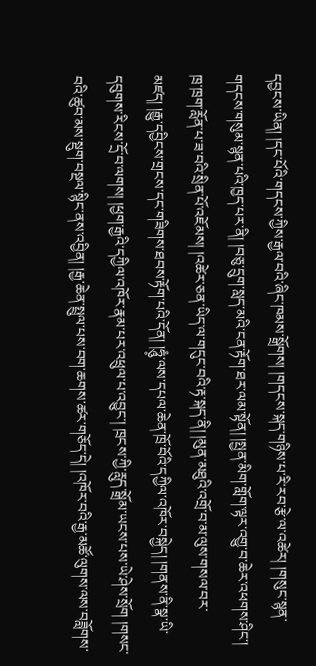དབྱངས་ཡིན། །དང་པོའི་གདངས་ཀྱིས་རྒྱལ་བའི་ཞིང་ཁམས་སྒྲོགས། །གདངས་སྐད་གཉིས་པ་རི་རབ་རྩེ་ལ་འཚེར། །གསུང་སྙན་གདངས་གསུམ་སྙན་པའི་ཁྱད་པར་ནི། །བཅུ་དྲུག་སླད་མའི་ངན་རྟོག་ཐར་ལམ་སྟོན། །སྤྱན་མིག་གློག་ལྟར་འགྱུ་བ་ཆེར་འཕགས་ཤིང་། ཁྲ་ཁྲག་རློན་པ་ཟ་བའི་སྲིན་པོ་འཇོམས། །འཚེར་ཅན་ཡིད་ལ་གདུང་བའི་རྟ་སྐད་ནི། །མུན་མཐུའི་འགྲོ་བ་མ་ལུས་གསལ་བར་མཛད། །རྒྱུ་དབྱིངས་གྲངས་དང་གཟིགས་ཐབས་རྟོག་པའི་དོན། །ཧཱུཾ༷་ལས་དཔལ་ཆེན་ཁྲོ་བོའི་དཀྱིལ་འཁོར་བསྐྱེད། །གནས་ནི་སྣ་ཡི་དབུགས་རིངས་དྲོ་བ་ལགས། །ཕྱག་རྒྱའི་དཀྱིལ་འཁོར་རྣམ་པར་འཕྲུལ་པ་འབྱུང་། ཁྲངས་ཀྱི་རླུད་སྒྲོམ་ཡངས་པས་ཡེ་ཤེས་སྲོག །གསང་བའི་ཚུབ་མས་སྡུག་བསྔལ་སྙིང་ནས་འབྱིན། །རྒྱ་ཆེན་སྤྲུལ་པས་བག་ཆགས་ཚར་གཅོད་དེ། །འཁོར་བའི་རྒྱ་མཚོ་ལུགས་ལས་བཟློགས་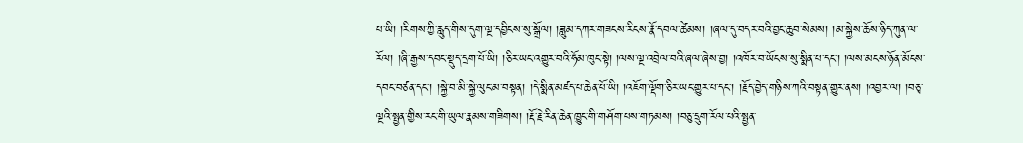པ་ཡི། །རིགས་ཀྱི་རླུད་གིས་དུག་ལྔ་དབྱིངས་སུ་སྒྲོལ། །ཟླུམ་དཀར་གཟངས་རིངས་རྣོ་དབལ་ཚེམས། །ཞལ་དུ་བདར་བའི་བྱང་ཆུབ་སེམས། །མ་སྐྱེས་ཆོས་ཉིད་ཀུན་ལ་རོལ། །ཞི་རྒྱས་དབང་སྡུད་དྲག་པོ་ཡི། །ཅིར་ཡང་འགྱུར་བའི་ཧོམ་ཁུང་སྟེ། །ལས་ལྔ་འབྲེལ་བའི་ཞལ་ཞེས་བྱ། །འཁོར་བ་ཡོངས་སུ་སྨིན་པ་དང་། །ལས་མངས་ཉོན་མོངས་དབང་བཙན་དང་། །སྐྱེ་བ་མི་སྐྱེ་ལུང་མ་བསྟན། །དེ་སྨིན་མཛད་པ་ཆེན་པོ་ཡི། །འཇོག་ལྡོག་ཅིར་ཡང་གྱུར་པ་དང་། །རྗོད་བྱེད་གཉིས་ཀའི་བསྟན་གྱུར་ནས། །འབྱར་ལ། །བཅྭ་ལྔའི་སྤྱན་གྱིས་རང་གི་ཡུལ་རྣམས་གཟིགས། །རྡོ་རྗེ་རིན་ཆེན་ཁྱུང་གི་གཤོག་པས་གཏམས། །བཅུ་དྲུག་རོལ་པའི་སྤྱན་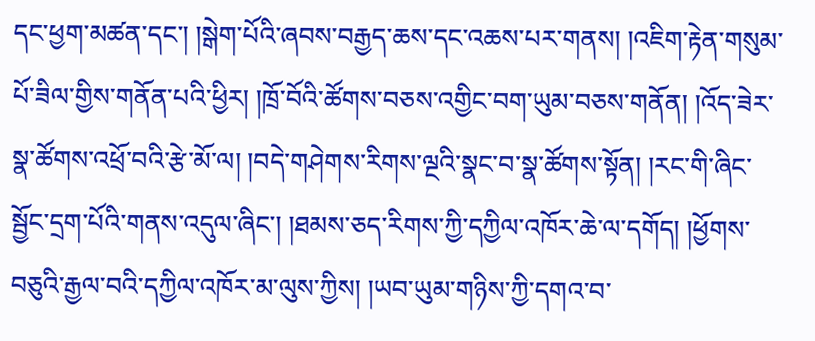དང་ཕྱག་མཚན་དང་། །སྒེག་པོའི་ཞབས་བརྒྱད་ཆས་དང་འཆས་པར་གནས། །འཇིག་རྟེན་གསུམ་པོ་ཟིལ་གྱིས་གནོན་པའི་ཕྱིར། །ཁྲོ་བོའི་ཚོགས་བཅས་འགྱིང་བག་ཡུམ་བཅས་གནོན། །འོད་ཟེར་སྣ་ཚོགས་འཕྲོ་བའི་རྩེ་མོ་ལ། །བདེ་གཤེགས་རིགས་ལྔའི་སྣང་བ་སྣ་ཚོགས་སྟོན། །རང་གི་ཞིང་སྦྱོང་དྲག་པོའི་གནས་འདུལ་ཞིང་། །ཐམས་ཅད་རིགས་ཀྱི་དཀྱིལ་འཁོར་ཆེ་ལ་དགོད། །ཕྱོགས་བཅུའི་རྒྱལ་བའི་དཀྱིལ་འཁོར་མ་ལུས་ཀྱིས། །ཡབ་ཡུམ་གཉིས་ཀྱི་དགའ་བ་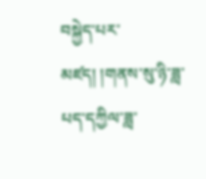བསྐྱེད་པར་མཛད། །གནས་སུ་ཉི་ཟླ་པད་དཀྱིལ་ཟླ་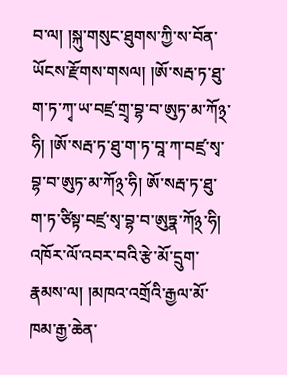བ་ལ། །སྐུ་གསུང་ཐུགས་ཀྱི་ས་བོན་ཡོངས་རྫོགས་གསལ། །ཨོ་སརྦ་ཏ་ཐུ་ག་ཏ་ཀྭ་ཡ་བཛྲ་གྲྭ་བྷ་བ་ཨུཏ་མ་ཀོ྅་ཧི། །ཨོ་སརྦ་ཏ་ཐུ་ག་ཏ་བཱ་ཀ་བཛྲ་སྭ་བྷ་བ་ཨུཏ་མ་ཀོ྅་ཧི། ཨོ་སརྦ་ཏ་ཐུ་ག་ཏ་ཙིསྟ་བཛྲ་སྭ་བྷ་བ་ཨུཏྣ་ཀོ྅་ཧི། འཁོར་ལོ་འབར་བའི་རྩེ་མོ་དྲུག་རྣམས་ལ། །མཁའ་འགྲོའི་རྒྱལ་མོ་ཁམ་རྒྱ་ཆེན་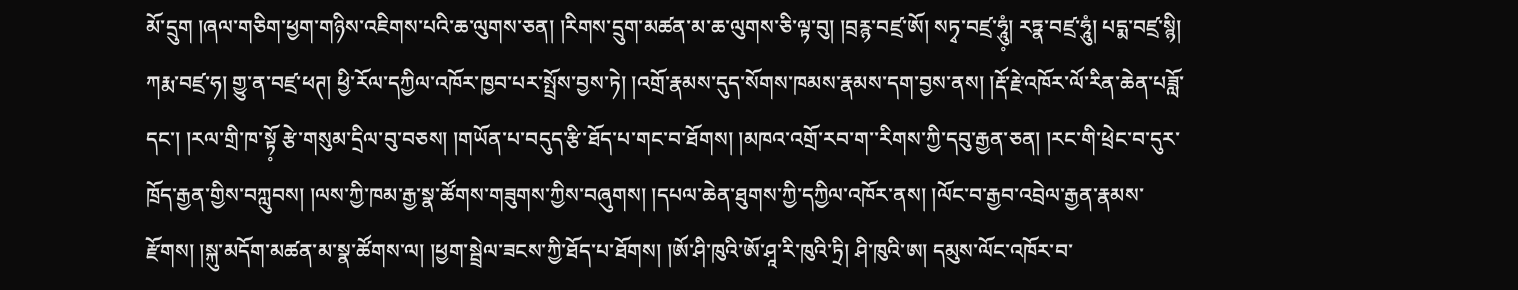མོ་དྲུག །ཞལ་གཅིག་ཕྱག་གཉིས་འཇིགས་པའི་ཆ་ལུགས་ཅན། །རིགས་དྲུག་མཚན་མ་ཆ་ལུགས་ཅི་ལྟ་བུ། །བྲརྙ་བཛྲ་ཨོ། སཏྭ་བཛྲ་ཧཱུཾ༷། རཏྣ་བཛྲ་ཧཱུཾ། པདྨ་བཛྲ་སྙི། ཀརྨ་བཛྲ་ཧ། གྱུ་ན་བཛྲ་ཕཊ། ཕྱི་རོལ་དཀྱིལ་འཁོར་ཁྱབ་པར་སྤྲོས་བྱས་ཏེ། །འགྲོ་རྣམས་དུད་སོགས་ཁམས་རྣམས་དག་བྱས་ནས། །རྡོ་རྗེ་འཁོར་ལོ་རིན་ཆེན་པཟློ་དང་། །རལ་གྲི་ཁ་སྟོ༷ རྩེ་གསུམ་དྲིལ་བུ་བཅས། །གཡོན་པ་བདུད་རྩི་ཐོད་པ་གང་བ་ཐོགས། །མཁའ་འགྲོ་རབ་ག་་རིགས་ཀྱི་དབུ་རྒྱན་ཅན། །རང་གི་ཕྲེང་བ་དུར་ཁྲོད་རྒྱན་གྱིས་བཀླུབས། །ལས་ཀྱི་ཁམ་རྒྱ་སྣ་ཚོགས་གཟུགས་ཀྱིས་བཞུགས། །དཔལ་ཆེན་ཐུགས་ཀྱི་དཀྱིལ་འཁོར་ནས། །ལོང་བ་རྒྱབ་འབྲེལ་རྒྱན་རྣམས་རྫོགས། །སྐུ་མདོག་མཚན་མ་སྣ་ཚོགས་ལ། །ཕྱག་སྦྲེལ་ཟངས་ཀྱི་ཐོད་པ་ཐོགས། །ཨོ་ཤི་ཁུའི་ཨོ་ཤཱ་རི་ཁུའི་ཏྲི། ཤི་ཁུའི་ཨ། དམུས་ལོང་འཁོར་བ་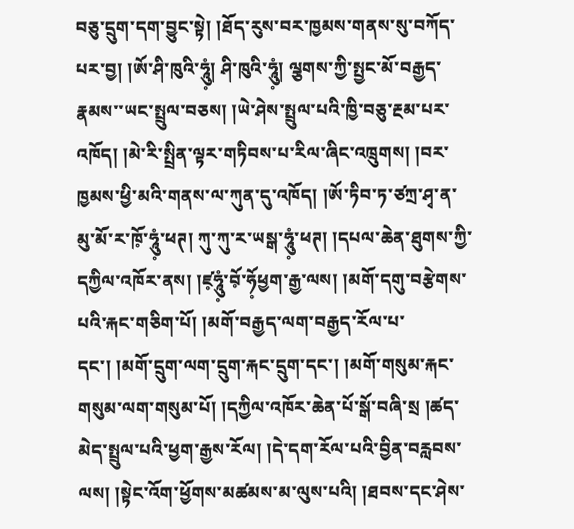བཅུ་དྲུག་དག་བྱུང་སྟེ། །ཐོད་རུས་བར་ཁྱམས་གནས་སུ་བཀོད་པར་བྱ། །ཨོ་ཤི་ཁུའི་ཧཱུཾ༷། ཤི་ཁུའི་ཧཱུཾ༷། ལྕགས་ཀྱི་སྤྱང་མོ་བརྒྱད་རྣམས་་ཡང་སྤྲུལ་བཅས། །ཡེ་ཤེས་སྤྲུལ་པའི་ཁྱི་བཅུ་རྔམ་པར་འཁོད། །མེ་རི་སྤྲིན་ལྟར་གཏིབས་པ་རིལ་ཞིང་འཁྲུགས། །བར་ཁྱམས་ཕྱི་མའི་གནས་ལ་ཀུན་དུ་འཁོད། །ཨོ་ཏིབ་ཏ་ཙཀྲ་ཤྭ་ན་མུ་མོ་ར་ཁོ༷་ཧཱུཾ༷་ཕཊ། ཀུ་ཀུ་ར་ཡསྒ་ཧཱུཾ༷་ཕཊ། །དཔལ་ཆེན་ཐུགས་ཀྱི་དཀྱིལ་འཁོར་ནས། །ཛ༷ཧཱུཾ༷་བོ༷་ཧོ༷ཕྱག་རྒྱ་ལས། །མགོ་དགུ་བརྩེགས་པའི་རྐང་གཅིག་པོ། །མགོ་བརྒྱད་ལག་བརྒྱད་རོལ་པ་དང་། །མགོ་དྲུག་ལག་དྲུག་རྐང་དྲུག་དང་། །མགོ་གསུམ་རྐང་གསུམ་ལག་གསུམ་པོ། །དཀྱིལ་འཁོར་ཆེན་པོ་སྒོ་བཞི་སྲ །ཚད་མེད་སྤྲུལ་པའི་ཕྱག་རྒྱས་རོལ། །དེ་དག་རོལ་པའི་བྱིན་བརླབས་ལས། །སྟེང་འོག་ཕྱོགས་མཚམས་མ་ལུས་པའི། །ཐབས་དང་ཤེས་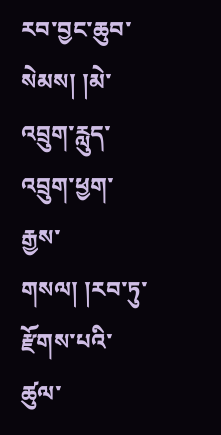རབ་བྱང་ཆུབ་སེམས། །མེ་འབྲུག་རླུད་འབྲུག་ཕྱག་རྒྱས་གསལ། །རབ་ཏུ་རྫོགས་པའི་ཚུལ་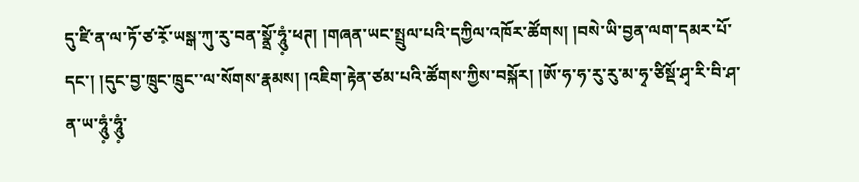དུ་ཛི་ན་ལ་ཏོ་ཙ་རོ༷་ཡསྒ་ཀུ་རུ་བན་སྣྲོ་ཧཱུཾ༷་ཕཊ། །གཞན་ཡང་སྤྲུལ་པའི་དཀྱིལ་འཁོར་ཚོགས། །བསེ་ཡི་བྱན་ལག་དམར་པོ་དང་། །དུང་བྱ་ཁྲུང་ཁྲུང་་ལ་སོགས་རྣམས། །འཇིག་རྟེན་ཙམ་པའི་ཚོགས་ཀྱིས་བསྐོར། །ཨོ་ཧ་ཧ་རུ་རུ་མ་ཧྭ་ཙིསྡོ་ཤྭ་རི་བི་ཤ་ན་ཡ་ཧཱུཾ༷་ཧཱུཾ༷་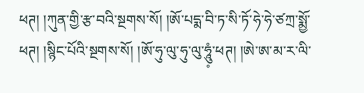ཕཊ། །ཀུན་གྱི་རྩ་བའི་སྔགས་སོ། །ཨོ་པདྨ་བི་ཏ་སི་ཏོ་ཧེ་ཧེ་ཙཀྲ་སྨྱོ་ཕཊ། །སྙིང་པོའི་སྔགས་སོ། །ཨོ་ཧུ་ལུ་ཧུ་ལུ་ཧཱུཾ༷་ཕཊ། །ཨེ་ཨ་མ་ར་ལི་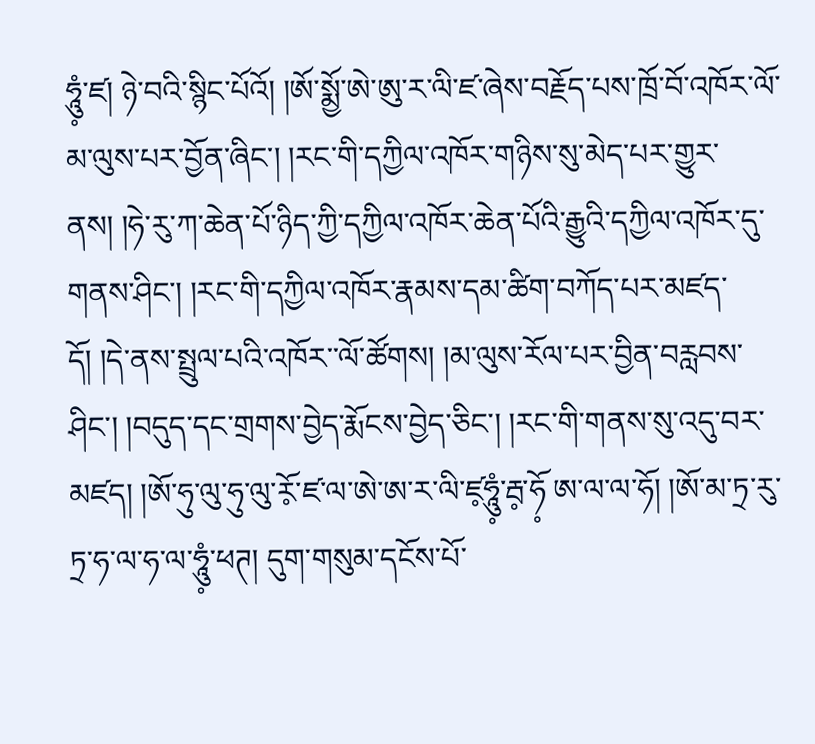ཧཱུཾ༷་ཛ། ཉེ་བའི་སྙིང་པོའོ། །ཨོ་སྨྱོ་ཨེ་ཨུ་ར་ལི་ཛ་ཞེས་བརྗོད་པས་ཁྲོ་བོ་འཁོར་ལོ་མ་ལུས་པར་བྱོན་ཞིང་། །རང་གི་དཀྱིལ་འཁོར་གཉིས་སུ་མེད་པར་གྱུར་ནས། །ཧེ་རུ་ཀ་ཆེན་པོ་ཉིད་ཀྱི་དཀྱིལ་འཁོར་ཆེན་པོའི་རྒྱུའི་དཀྱིལ་འཁོར་དུ་གནས་ཤིང་། །རང་གི་དཀྱིལ་འཁོར་རྣམས་དམ་ཚིག་བཀོད་པར་མཛད་དོ། །དེ་ནས་སྤྲུལ་པའི་འཁོར་་ལོ་ཚོགས། །མ་ལུས་རོལ་པར་བྱིན་བརླབས་ཤིང་། །བདུད་དང་གྲགས་བྱེད་རྨོངས་བྱེད་ཅིང་། །རང་གི་གནས་སུ་འདུ་བར་མཛད། །ཨོ་ཧུ་ལུ་ཧུ་ལུ་རོ༷་ཛ་ལ་ཨེ་ཨ་ར་ལི་ཛ༷ཧཱུཾ༷་རྦ༷་ཧོ༷ ཨ་ལ་ལ་ཧོ། །ཨོ་མ་ཏྲ་རུ་ཏྲ་ཧ་ལ་ཧ་ལ་ཧཱུཾ༷་ཕཊ། དུག་གསུམ་དངོས་པོ་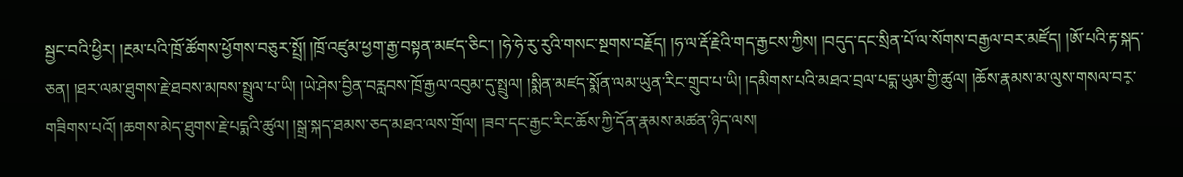སྦྱང་བའི་ཕྱིར། །རྔམ་པའི་ཁྲོ་ཚོགས་ཕྱོགས་བཅུར་སྤྲོ། །ཁྲོ་འཛུམ་ཕྱག་རྒྱ་བསྟན་མཛད་ཅིང་། །ཧེ་ཧེ་རུ་རུའི་གསང་སྔགས་བརྗོད། །ཧ་ལ་རྡོ་རྗེའི་གད་རྒྱངས་ཀྱིས། །བདུད་དང་སྲིན་པོ་ལ་སོགས་བརྒྱལ་བར་མཛོད། །ཨོ་པའི་རྟ་སྐད་ཅན། །ཐར་ལམ་ཐུགས་རྗེ་ཐབས་མཁས་སྤྲུལ་པ་ཡི། །ཡེ་ཤེས་བྱིན་བརླབས་ཁྲོ་རྒྱལ་འབུམ་དུ་སྤྲུལ། །སྨིན་མཛད་སྨོན་ལམ་ཡུན་རིང་གྲུབ་པ་ཡི། །དམིགས་པའི་མཐའ་བྲལ་པདྨ་ཡུམ་གྱི་ཚུལ། །ཆོས་རྣམས་མ་ལུས་གསལ་བར༷་གཟིགས་པའོ། །ཆགས་མེད་ཐུགས་རྗེ་པདྨའི་ཚུལ། །སྒྲ་སྐད་ཐམས་ཅད་མཐའ་ལས་གྲོལ། །ཟབ་དང་རྒྱང་རིང་ཆོས་ཀྱི་དོན་རྣམས་མཚན་ཉིད་ལས།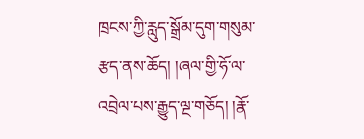ཁྲངས་ཀྱི་རླུད་སྒྲོམ་དུག་གསུམ་རྩད་ནས་ཆོད། །ཞལ་གྱི་ཧོ་ལ་འབྲེལ་པས་རྒྱུད་ལྔ་གཅོད། །རྣོ་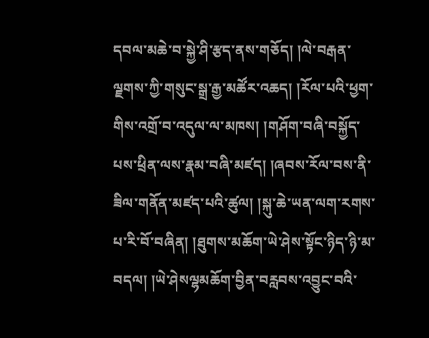དབལ་མཆེ་བ་སྐྱེ་ཤི་རྩད་ནས་གཅོད། །ལེ་བརྒན་ལྗགས་ཀྱི་གསུང་སྒྲ་རྒྱ་མཚོར་འཆད། །རོལ་པའི་ཕྱག་གིས་འགྲོ་བ་འདུལ་ལ་མཁས། །གཤོག་བཞི་བསྐྱོད་པས་ཕྲིན་ལས་རྣམ་བཞི་མཛད། །ཞབས་རོལ་བས་ནི་ཟིལ་གནོན་མཛད་པའི་ཚུལ། །སྐུ་ཆེ་ཡན་ལག་རགས་པ་རི་བོ་བཞིན། །ཐུགས་མཆོག་ཡེ་ཤེས་སྟོང་ཉིད་ཉི་མ་བདལ། །ཡེ་ཤེསལྷམཆོག་བྱིན་བརླབས་འབྱུང་བའི་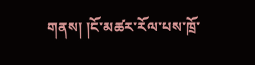གནས། །ངོ་མཚར་རོལ་པས་ཁྲོ་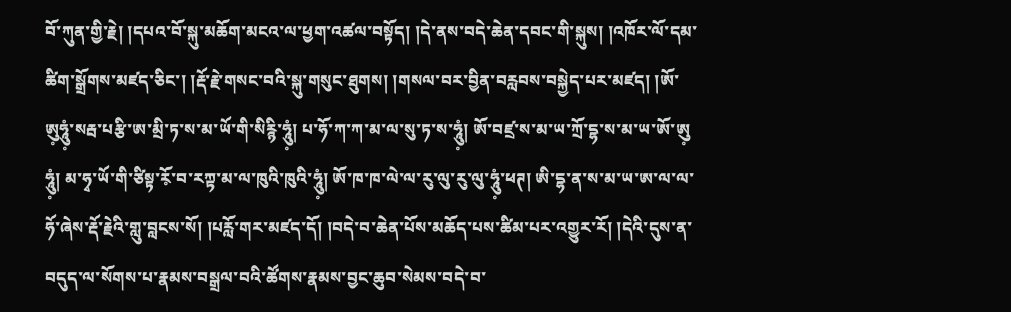བོ་ཀུན་གྱི་རྗེ། །དཔའ་བོ་སྐུ་མཆོག་མངའ་ལ་ཕྱག་འཚལ་བསྟོད། །དེ་ནས་བདེ་ཆེན་དབང་གི་སྐུས། །འཁོར་ལོ་དམ་ཚིག་སྒྲོགས་མཛད་ཅིང་། །རྡོ་རྗེ་གསང་བའི་སྐུ་གསུང་ཐུགས། །གསལ་བར་བྱིན་བརླབས་བསྐྱེད་པར་མཛད། །ཨོ་ཨུ༷ཧཱུཾ༷་སརྦ་པརྩི་ཨ་མྲི་ཏ་ས་མ་ཡོ་གི་སིརྙི་ཧཱུཾ༷། པ་ཧོ་ཀ་ཀ་མ་ལ་སུ་ཏ་ས་ཧཱུཾ༷། ཨོ་བཛྲ་ས་མ་ཡ་ཀྲོ་དྷ་ས་མ་ཡ་ཨོ་ཨུ༷ ཧཱུཾ༷། མ་ཧྭ་ཡོ་གི་ཙིསྟ་རོ༷་བ་རཀྟ་མ་ལ་ཁུའི་ཁུའི་ཧཱུཾ༷། ཨོ་ཁ་ཁ་ལེ་ལ་རུ་ལུ་རུ་ལུ་ཧཱུཾ༷་ཕཊ། ཨི་དྷ་ན་ས་མ་ཡ་ཨ་ལ་ལ་ཧོ་ཞེས་རྡོ་རྗེའི་གླུ་བླངས་སོ། །པརློ་གར་མཛད་དོ། །བདེ་བ་ཆེན་པོས་མཆོད་པས་ཚིམ་པར་འགྱུར་རོ། །དེའི་དུས་ན་བདུད་ལ་སོགས་པ་རྣམས་བསྒྲལ་བའི་ཚོགས་རྣམས་བྱང་ཆུབ་སེམས་བདེ་བ་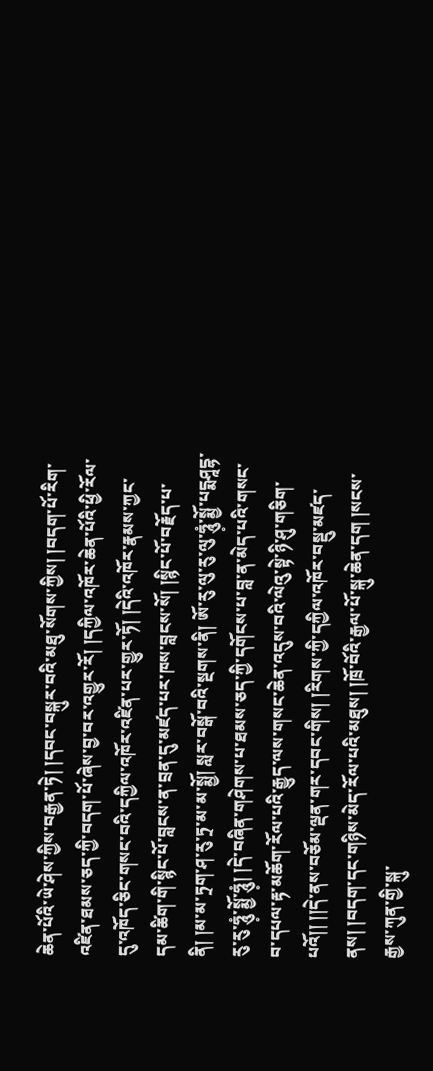ཆེན་པོའི་ཡེ་ཤེས་ཀྱིས་བརྒྱན་ཏེ། །དབང་བསྐུར་བའི་མཐུ་སོགས་ཀྱིས། །བདག་པོ་རིག་འཛིན་ཐམས་ཅད་ཀྱི་བདག་པོ་ཞེས་བྱ་བར་འགྱུར་རོ། །དཀྱིལ་འཁོར་ཆེན་པོའི་ཕྱི་རོལ་དུ་འཁོད་ཅིང་གསང་བའི་དཀྱིལ་འཁོར་འཛིན་པར་གྱུར་ཏོ། །དེའི་འཁོར་རྣམས་ཀྱང་དམ་ཚིག་གི་སྙིང་པོ་བླངས་ན་བྲན་དུ་མཛད་པར་ཁས་བླངས་སོ། །སྙིང་པོ་བརྗོད་པ་ནི། །མ་མ་ཏྲག་ཤ་རུ་ཏྲ་མ་མ་སྨྱོ། སླར་བསྒོ་བའི་སྔགས་ནི། ཨོ་རུ་ལུ་རུ་ལུ་ཧཱུཾ༷་སྨྱོ་པདྨཤཱདྷ་རུ་རུ་ཧཱུཾ༷་སྨྱོ་ཧཱུཾ༷། །དེ་བཞིན་གཤེགས་པ་ཐམས་ཅད་ཀྱི་དགོངས་པ་བླ་ན་མེད་པའི་གསང་བ་དཔལ་རྟ་མཆོག་རོལ་པའི་རྒྱུད་ལས་གསང་ཆེན་འདུས་བའི་ལེའུ་སྟེ་ཉི་ཤུ་གཅིག་པའོ།། །།དེ་ནས་བཅོམ་ལྡན་གར་དབང་གིས། །རིགས་ཀྱི་དཀྱིལ་འཁོར་བསྡུ་མཛད་ནས། །བདག་དང་གཉིས་མེད་རོལ་པའི་མཐུས། །ཁྲོ་བོའི་རྒྱལ་པོ་སྐུ་ཆེན་དག །སངས་རྒྱས་ཀུན་གྱི་སྐུ་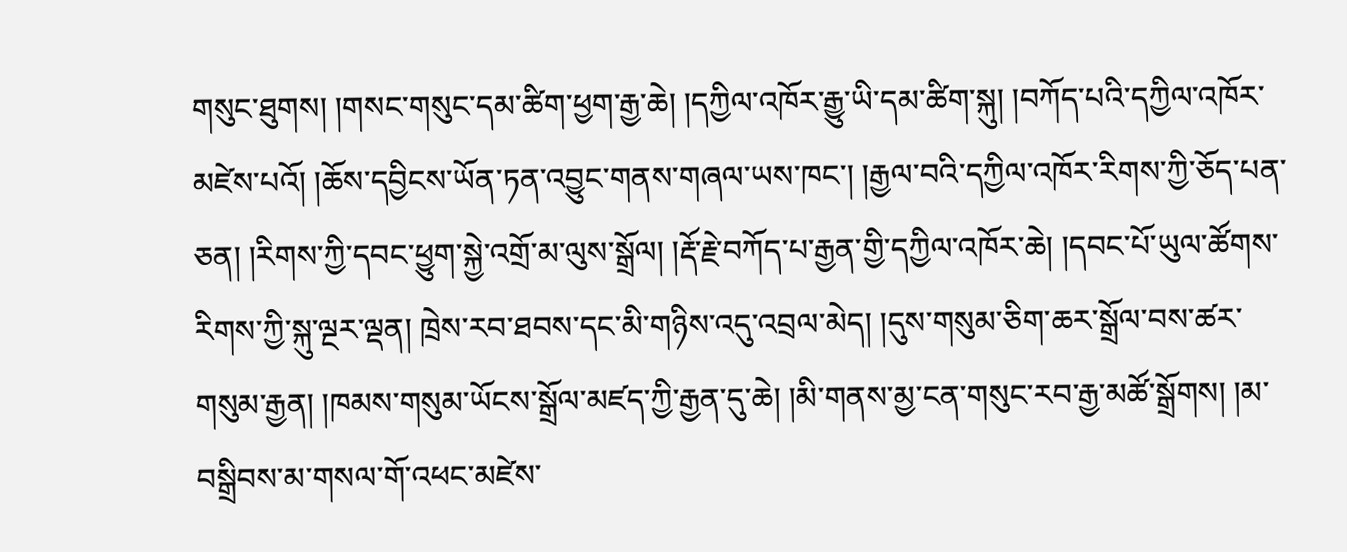གསུང་ཐུགས། །གསང་གསུང་དམ་ཚིག་ཕྱག་རྒྱ་ཆེ། །དཀྱིལ་འཁོར་རྒྱུ་ཡི་དམ་ཚིག་སྐུ། །བཀོད་པའི་དཀྱིལ་འཁོར་མཛེས་པའོ། །ཆོས་དབྱིངས་ཡོན་ཏན་འབྱུང་གནས་གཞལ་ཡས་ཁང་། །རྒྱལ་བའི་དཀྱིལ་འཁོར་རིགས་ཀྱི་ཅོད་པན་ཅན། །རིགས་ཀྱི་དབང་ཕྱུག་སྐྱེ་འགྲོ་མ་ལུས་སྒྲོལ། །རྡོ་རྗེ་བཀོད་པ་རྒྱན་གྱི་དཀྱིལ་འཁོར་ཆེ། །དབང་པོ་ཡུལ་ཚོགས་རིགས་ཀྱི་སྐུ་ལྔར་ལྡན། ཁྲེས་རབ་ཐབས་དང་མི་གཉིས་འདུ་འབྲལ་མེད། །དུས་གསུམ་ཅིག་ཆར་སྒྲོལ་བས་ཚར་གསུམ་རྒྱན། །ཁམས་གསུམ་ཡོངས་སྒྲོལ་མཛད་ཀྱི་རྒྱན་དུ་ཆེ། །མི་གནས་མྱ་ངན་གསུང་རབ་རྒྱ་མཚོ་སྒྲོགས། །མ་བསྒྲིབས་མ་གསལ་གོ་འཕང་མཛེས་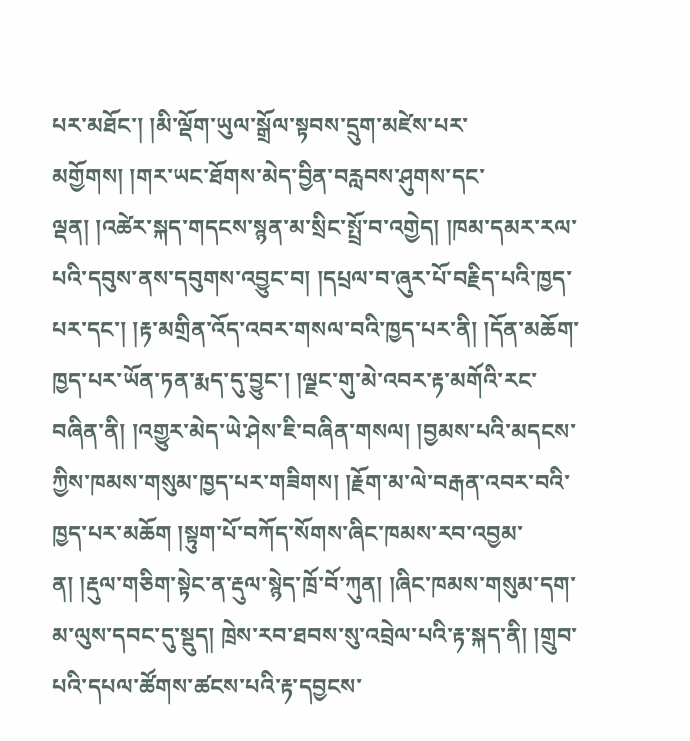པར་མཐོང་། །མི་ལྡོག་ཡུལ་སྒྲོལ་སྟབས་དྲུག་མཛེས་པར་མགྱོགས། །གར་ཡང་ཐོགས་མེད་བྱིན་བརླབས་ཤུགས་དང་ལྡན། །འཚེར་སྐད་གདངས་སྙན་མ་སྲིང་སྤྲོ་བ་འགྱེད། །ཁམ་དམར་རལ་པའི་དབུས་ནས་དབུགས་འབྱུང་བ། །དཔྲལ་བ་ཞུར་པོ་བརྗིད་པའི་ཁྱད་པར་དང་། །རྟ་མགྲིན་འོད་འབར་གསལ་བའི་ཁྱད་པར་ནི། །དོན་མཆོག་ཁྱད་པར་ཡོན་ཏན་རྨད་དུ་བྱུང་། །ལྗང་གུ་མེ་འབར་རྟ་མགོའི་རང་བཞིན་ནི། །འགྱུར་མེད་ཡེ་ཤེས་ཇི་བཞིན་གསལ། །བྱམས་པའི་མདངས་ཀྱིས་ཁམས་གསུམ་ཁྱད་པར་གཟིགས། །རྗོག་མ་ལེ་བརྒན་འབར་བའི་ཁྱད་པར་མཆོག །སྟུག་པོ་བཀོད་སོགས་ཞིང་ཁམས་རབ་འབྱམ་ན། །རྡུལ་གཅིག་སྟེང་ན་རྡུལ་སྙེད་ཁྲོ་བོ་ཀུན། །ཞིང་ཁམས་གསུམ་དག་མ་ལུས་དབང་དུ་སྡུད། ཁྲེས་རབ་ཐབས་སུ་འབྲེལ་པའི་རྟ་སྐད་ནི། །གྲུབ་པའི་དཔལ་ཚོགས་ཚངས་པའི་རྟ་དབྱངས་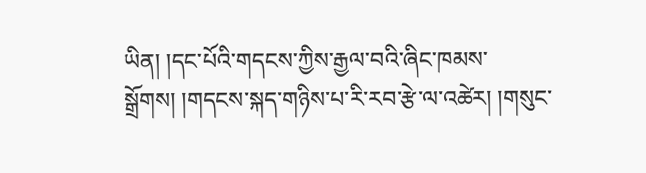ཡིན། །དང་པོའི་གདངས་ཀྱིས་རྒྱལ་བའི་ཞིང་ཁམས་སྒྲོགས། །གདངས་སྐད་གཉིས་པ་རི་རབ་རྩེ་ལ་འཚེར། །གསུང་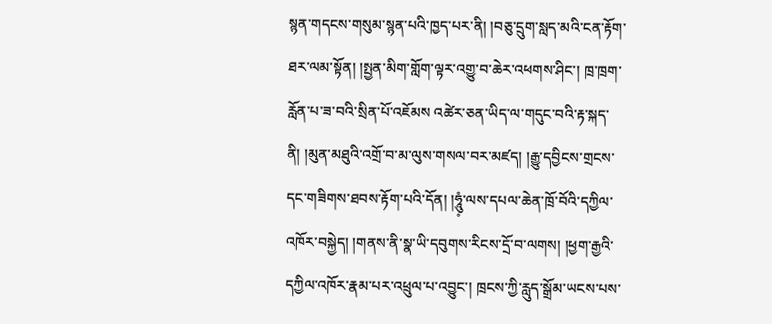སྙན་གདངས་གསུམ་སྙན་པའི་ཁྱད་པར་ནི། །བཅུ་དྲུག་སླད་མའི་ངན་རྟོག་ཐར་ལམ་སྟོན། །སྤྱན་མིག་གློག་ལྟར་འགྱུ་བ་ཆེར་འཕགས་ཤིང་། ཁྲ་ཁྲག་རློན་པ་ཟ་བའི་སྲིན་པོ་འཇོམས འཚེར་ཅན་ཡིད་ལ་གདུང་བའི་རྟ་སྐད་ནི། །མུན་མཐུའི་འགྲོ་བ་མ་ལུས་གསལ་བར་མཛད། །རྒྱུ་དབྱིངས་གྲངས་དང་གཟིགས་ཐབས་རྟོག་པའི་དོན། །ཧཱུཾ༷་ལས་དཔལ་ཆེན་ཁྲོ་བོའི་དཀྱིལ་འཁོར་བསྐྱེད། །གནས་ནི་སྣ་ཡི་དབུགས་རིངས་དྲོ་བ་ལགས། །ཕྱག་རྒྱའི་དཀྱིལ་འཁོར་རྣམ་པར་འཕྲུལ་པ་འབྱུང་། ཁྲངས་ཀྱི་རླུད་སྒྲོམ་ཡངས་པས་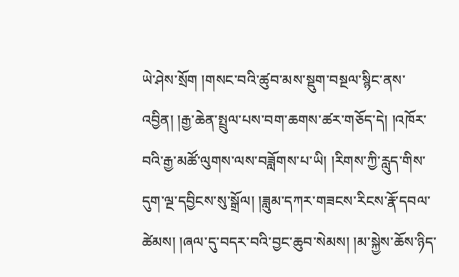ཡེ་ཤེས་སྲོག །གསང་བའི་ཚུབ་མས་སྡུག་བསྔལ་སྙིང་ནས་འབྱིན། །རྒྱ་ཆེན་སྤྲུལ་པས་བག་ཆགས་ཚར་གཅོད་དེ། །འཁོར་བའི་རྒྱ་མཚོ་ལུགས་ལས་བཟློགས་པ་ཡི། །རིགས་ཀྱི་རླུད་གིས་དུག་ལྔ་དབྱིངས་སུ་སྒྲོལ། །ཟླུམ་དཀར་གཟངས་རིངས་རྣོ་དབལ་ཚེམས། །ཞལ་དུ་བདར་བའི་བྱང་ཆུབ་སེམས། །མ་སྐྱེས་ཆོས་ཉིད་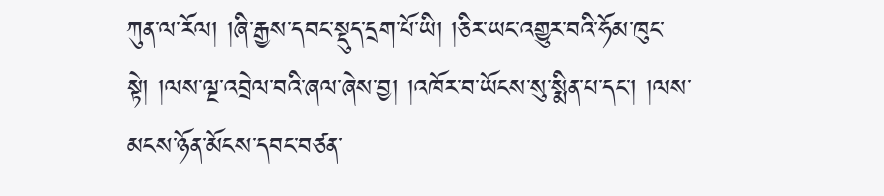ཀུན་ལ་རོལ། །ཞི་རྒྱས་དབང་སྡུད་དྲག་པོ་ཡི། །ཅིར་ཡང་འགྱུར་བའི་ཧོམ་ཁུང་སྟེ། །ལས་ལྔ་འབྲེལ་བའི་ཞལ་ཞེས་བྱ། །འཁོར་བ་ཡོངས་སུ་སྨིན་པ་དང་། །ལས་མངས་ཉོན་མོངས་དབང་བཙན་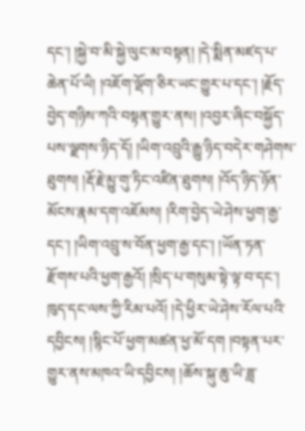དང་། །སྐྱེ་བ་མི་སྐྱེ་ལུང་མ་བསྟན། །དེ་སྨིན་མཛད་པ་ཆེན་པོ་ཡི། །འཇོག་ལྡོག་ཅིར་ཡང་གྱུར་པ་དང་། །རྗོད་བྱེད་གཉིས་ཀའི་བསྟན་གྱུར་ནས། །འབྱར་ཞིང་བསྐྱོད་པས་ལྗགས་ཉིད་དོ། །ཡིག་འབྲུའི་རྒྱུ་ཉིད་བདེར་གཤེགས་ཐུགས། །རྡོ་རྗེ་མྱུ་གུ་ཏིང་འཛིན་ཐུགས། །འོད་ཉིད་ཉོན་མོངས་རྣམ་དག་འཇོམས། །རིག་བྱེད་ཡེ་ཤེས་ཕྱག་རྒྱ་དང་། །ཡིག་འབྲུ་ས་བོན་ཕྱག་རྒྱ་དང་། །ཡོན་ཏན་རྫོགས་པའི་ཕྱག་རྒྱའོ། །སྲིད་པ་གསུམ་སྟེ་ལྟ་བ་དང་། ཁུད་དང་ལས་ཀྱི་རིམ་པའོ། །དེ་ཕྱིར་ཡེ་ཤེས་རོལ་པའི་དབྱིངས། །སྙིང་པོ་ཕྱག་མཚན་ཕྱ་མོ་དག །བསྟན་པར་གྱུར་ནས་མཁའ་ཡི་དབྱིངས། །ཆོས་སྐུ་ཆུ་ཡི་ཟླ་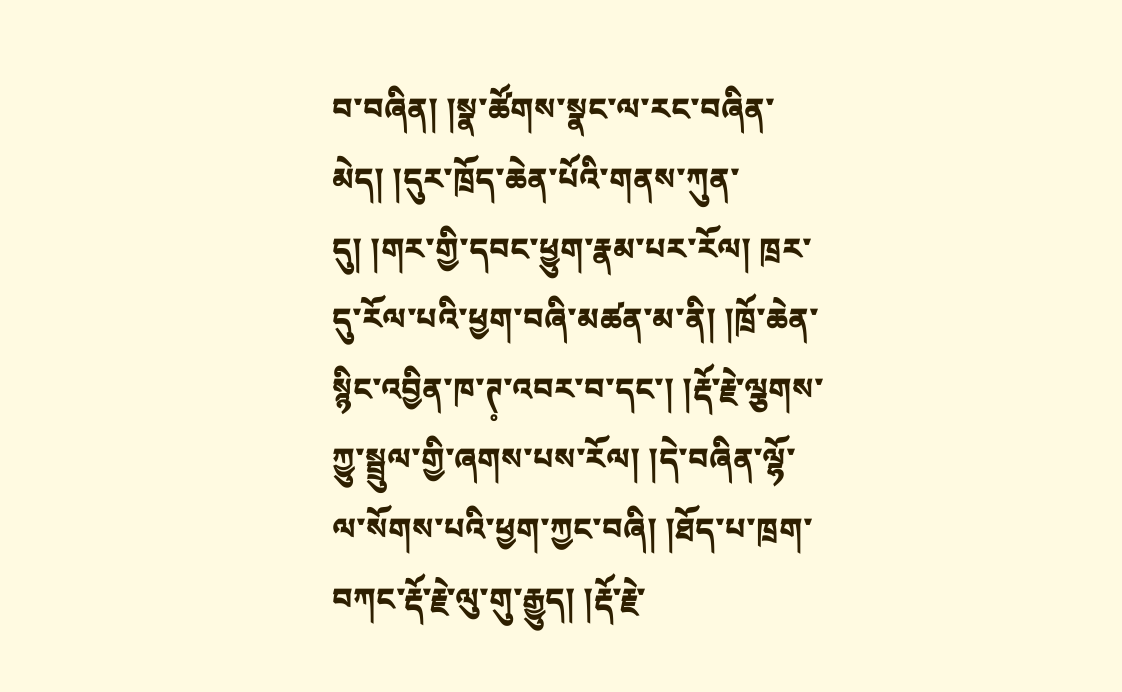བ་བཞིན། །སྣ་ཚོགས་སྣང་ལ་རང་བཞིན་མེད། །དུར་ཁྲོད་ཆེན་པོའི་གནས་ཀུན་དུ། །གར་གྱི་དབང་ཕྱུག་རྣམ་པར་རོལ། ཁྲར་དུ་རོལ་པའི་ཕྱག་བཞི་མཚན་མ་ནི། །ཁྲོ་ཆེན་སྙིང་འབྱིན་ཁ་ཊ༷་འབར་བ་དང་། །རྡོ་རྗེ་ལྕགས་ཀྱུ་སྦྲུལ་གྱི་ཞགས་པས་རོལ། །དེ་བཞིན་ལྷོ་ལ་སོགས་པའི་ཕྱག་ཀྱང་བཞི། །ཐོད་པ་ཁྲག་བཀང་རྡོ་རྗེ་ལུ་གུ་རྒྱུད། །རྡོ་རྗེ་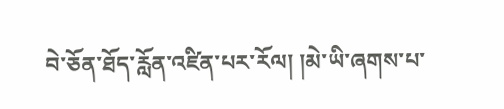བེ་ཅོན་ཐོད་རློན་འཛིན་པར་རོལ། །མེ་ཡི་ཞགས་པ་